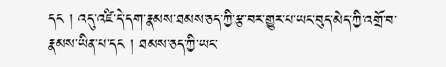དང ། འདུ་འཛི་དེ་དག་རྣམས་ཐམས་ཅད་ཀྱི་རྩ་བར་གྱུར་པ་ཡང་བུད་མེད་ཀྱི་འགྲོ་བ་རྣམས་ཡིན་པ་དང ། ཐམས་ཅད་ཀྱི་ཡང་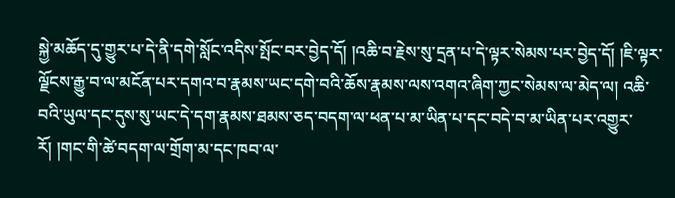སྐྱེ་མཆོད་དུ་གྱུར་པ་དེ་ནི་དགེ་སློང་འདིས་སྤོང་བར་བྱེད་དོ། །འཆི་བ་རྗེས་སུ་དྲན་པ་དེ་ལྟར་སེམས་པར་བྱེད་དོ། །ཇི་ལྟར་ལྗོངས་རྒྱུ་བ་ལ་མངོན་པར་དགའ་བ་རྣམས་ཡང་དགེ་བའི་ཆོས་རྣམས་ལས་འགའ་ཞིག་ཀྱང་སེམས་ལ་མེད་ལ། འཆི་བའི་ཡུལ་དང་དུས་སུ་ཡང་དེ་དག་རྣམས་ཐམས་ཅད་བདག་ལ་ཕན་པ་མ་ཡིན་པ་དང་བདེ་བ་མ་ཡིན་པར་འགྱུར་རོ། །གང་གི་ཚེ་བདག་ལ་གྲོག་མ་དང་ཁབ་ལ་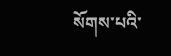སོགས་པའི་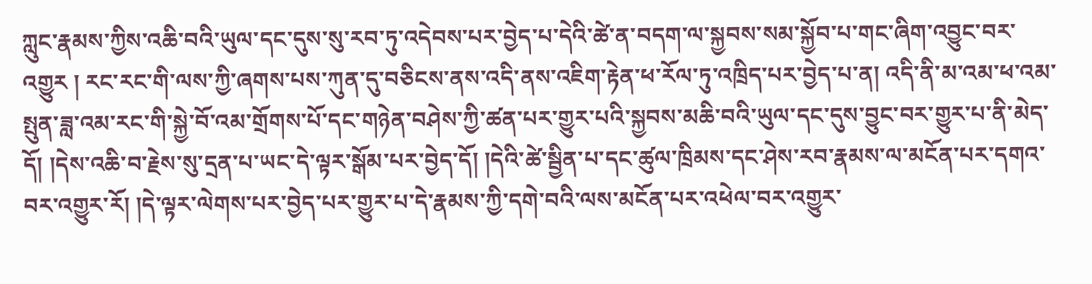ཀླུང་རྣམས་ཀྱིས་འཆི་བའི་ཡུལ་དང་དུས་སུ་རབ་ཏུ་འདེབས་པར་བྱེད་པ་དེའི་ཚེ་ན་བདག་ལ་སྐྱབས་སམ་སྐྱོབ་པ་གང་ཞིག་འབྱུང་བར་འགྱུར ། རང་རང་གི་ལས་ཀྱི་ཞགས་པས་ཀུན་དུ་བཅིངས་ནས་འདི་ནས་འཇིག་རྟེན་ཕ་རོལ་ཏུ་འཁྲིད་པར་བྱེད་པ་ན། འདི་ནི་མ་འམ་ཕ་འམ་སྤུན་ཟླ་འམ་རང་གི་སྐྱེ་བོ་འམ་གྲོགས་པོ་དང་གཉེན་བཤེས་ཀྱི་ཚན་པར་གྱུར་པའི་སྐྱབས་མཆི་བའི་ཡུལ་དང་དུས་བྱུང་བར་གྱུར་པ་ནི་མེད་དོ། །དེས་འཆི་བ་རྗེས་སུ་དྲན་པ་ཡང་དེ་ལྟར་སྒོམ་པར་བྱེད་དོ། །དེའི་ཚེ་སྦྱིན་པ་དང་ཚུལ་ཁྲིམས་དང་ཤེས་རབ་རྣམས་ལ་མངོན་པར་དགའ་བར་འགྱུར་རོ། །དེ་ལྟར་ལེགས་པར་བྱེད་པར་གྱུར་པ་དེ་རྣམས་ཀྱི་དགེ་བའི་ལས་མངོན་པར་འཕེལ་བར་འགྱུར་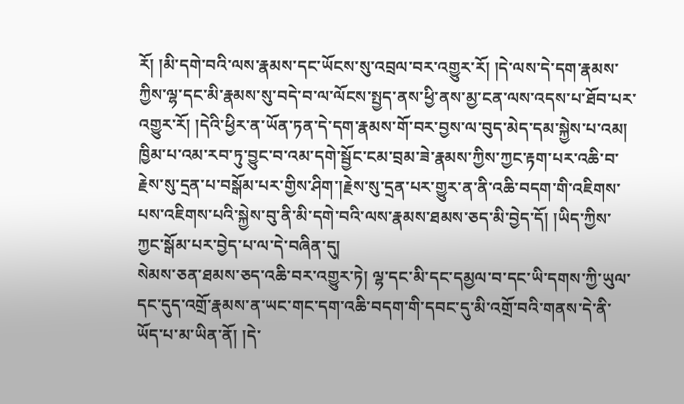རོ། །མི་དགེ་བའི་ལས་རྣམས་དང་ཡོངས་སུ་འབྲལ་བར་འགྱུར་རོ། །དེ་ལས་དེ་དག་རྣམས་ཀྱིས་ལྷ་དང་མི་རྣམས་སུ་བདེ་བ་ལ་ལོངས་སྤྱད་ནས་ཕྱི་ནས་མྱ་ངན་ལས་འདས་པ་ཐོབ་པར་འགྱུར་རོ། །དེའི་ཕྱིར་ན་ཡོན་ཏན་དེ་དག་རྣམས་གོ་བར་བྱས་ལ་བུད་མེད་དམ་སྐྱེས་པ་འམ། ཁྱིམ་པ་འམ་རབ་ཏུ་བྱུང་བ་འམ་དགེ་སྦྱོང་ངམ་བྲམ་ཟེ་རྣམས་ཀྱིས་ཀྱང་རྟག་པར་འཆི་བ་རྗེས་སུ་དྲན་པ་བསྒོམ་པར་གྱིས་ཤིག་།རྗེས་སུ་དྲན་པར་གྱུར་ན་ནི་འཆི་བདག་གི་འཇིགས་པས་འཇིགས་པའི་སྐྱེས་བུ་ནི་མི་དགེ་བའི་ལས་རྣམས་ཐམས་ཅད་མི་བྱེད་དོ། །ཡིད་ཀྱིས་ཀྱང་སྒོམ་པར་བྱེད་པ་ལ་དེ་བཞིན་དུ།
སེམས་ཅན་ཐམས་ཅད་འཆི་བར་འགྱུར་ཏེ། ལྷ་དང་མི་དང་དམྱལ་བ་དང་ཡི་དགས་ཀྱི་ཡུལ་དང་དུད་འགྲོ་རྣམས་ན་ཡང་གང་དག་འཆི་བདག་གི་དབང་དུ་མི་འགྲོ་བའི་གནས་དེ་ནི་ཡོད་པ་མ་ཡིན་ནོ། །དེ་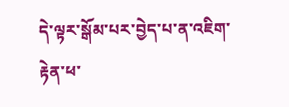དེ་ལྟར་སྒོམ་པར་བྱེད་པ་ན་འཇིག་རྟེན་ཕ་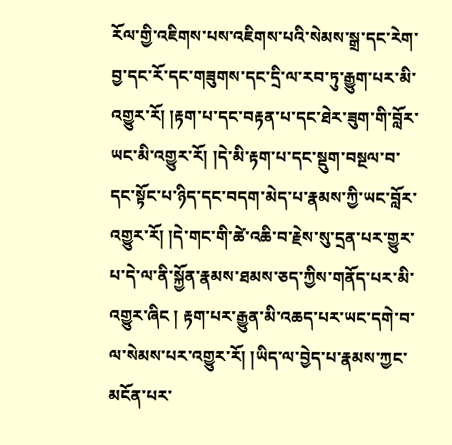རོལ་གྱི་འཇིགས་པས་འཇིགས་པའི་སེམས་སྒྲ་དང་རེག་བྱ་དང་རོ་དང་གཟུགས་དང་དྲི་ལ་རབ་ཏུ་རྒྱུག་པར་མི་འགྱུར་རོ། །རྟག་པ་དང་བརྟན་པ་དང་ཐེར་ཟུག་གི་བློར་ཡང་མི་འགྱུར་རོ། །དེ་མི་རྟག་པ་དང་སྡུག་བསྔལ་བ་དང་སྟོང་པ་ཉིད་དང་བདག་མེད་པ་རྣམས་ཀྱི་ཡང་བློར་འགྱུར་རོ། །དེ་གང་གི་ཚེ་འཆི་བ་རྗེས་སུ་དྲན་པར་གྱུར་པ་དེ་ལ་ནི་སྐྱོན་རྣམས་ཐམས་ཅད་ཀྱིས་གནོད་པར་མི་འགྱུར་ཞིང ། རྟག་པར་རྒྱུན་མི་འཆད་པར་ཡང་དགེ་བ་ལ་སེམས་པར་འགྱུར་རོ། །ཡིད་ལ་བྱེད་པ་རྣམས་ཀྱང་མངོན་པར་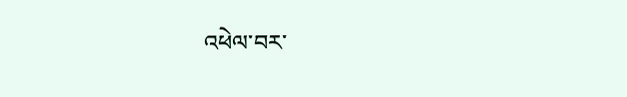འཕེལ་བར་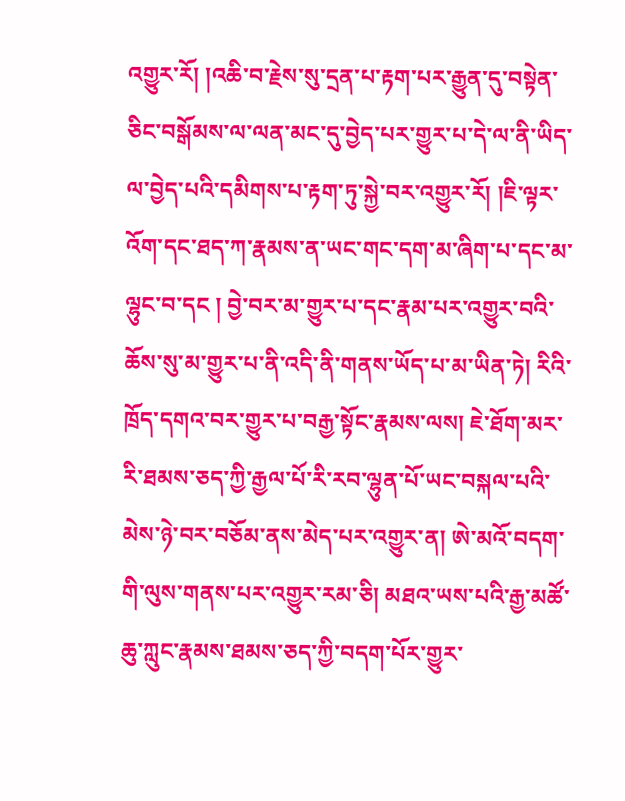འགྱུར་རོ། །འཆི་བ་རྗེས་སུ་དྲན་པ་རྟག་པར་རྒྱུན་དུ་བསྟེན་ཅིང་བསྒོམས་ལ་ལན་མང་དུ་བྱེད་པར་གྱུར་པ་དེ་ལ་ནི་ཡིད་ལ་བྱེད་པའི་དམིགས་པ་རྟག་ཏུ་སྐྱེ་བར་འགྱུར་རོ། །ཇི་ལྟར་འོག་དང་ཐད་ཀ་རྣམས་ན་ཡང་གང་དག་མ་ཞིག་པ་དང་མ་ལྷུང་བ་དང ། བྱེ་བར་མ་གྱུར་པ་དང་རྣམ་པར་འགྱུར་བའི་ཆོས་སུ་མ་གྱུར་པ་ནི་འདི་ནི་གནས་ཡོད་པ་མ་ཡིན་ཏེ། རིའི་ཁྲོད་དགའ་བར་གྱུར་པ་བརྒྱ་སྟོང་རྣམས་ལས། ཇེ་ཐོག་མར་རི་ཐམས་ཅད་ཀྱི་རྒྱལ་པོ་རི་རབ་ལྷུན་པོ་ཡང་བསྐལ་པའི་མེས་ཉེ་བར་བཅོམ་ནས་མེད་པར་འགྱུར་ན། ཨེ་མའོ་བདག་གི་ལུས་གནས་པར་འགྱུར་རམ་ཅི། མཐའ་ཡས་པའི་རྒྱ་མཚོ་ཆུ་ཀླུང་རྣམས་ཐམས་ཅད་ཀྱི་བདག་པོར་གྱུར་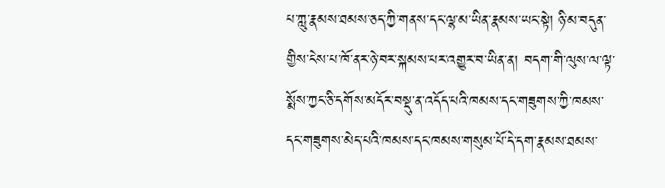པ་ཀླུ་རྣམས་ཐམས་ཅད་ཀྱི་གནས་དང་ལྷ་མ་ཡིན་རྣམས་ཡང་སྟེ། ཉི་མ་བདུན་གྱིས་ངེས་པ་ཁོ་ནར་ཉེ་བར་སྐམས་པར་འགྱུར་བ་ཡིན་ན། བདག་གི་ལུས་ལ་ལྟ་སྨོས་ཀྱང་ཅི་དགོས་མདོར་བསྡུ་ན་འདོད་པའི་ཁམས་དང་གཟུགས་ཀྱི་ཁམས་དང་གཟུགས་མེད་པའི་ཁམས་དང་ཁམས་གསུམ་པོ་དེ་དག་རྣམས་ཐམས་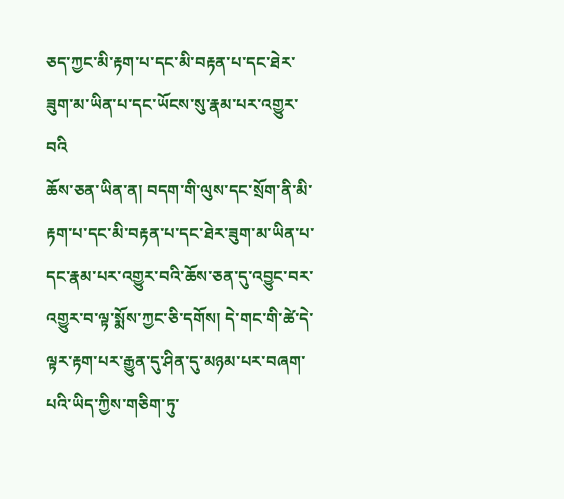ཅད་ཀྱང་མི་རྟག་པ་དང་མི་བརྟན་པ་དང་ཐེར་ཟུག་མ་ཡིན་པ་དང་ཡོངས་སུ་རྣམ་པར་འགྱུར་བའི
ཆོས་ཅན་ཡིན་ན། བདག་གི་ལུས་དང་སྲོག་ནི་མི་རྟག་པ་དང་མི་བརྟན་པ་དང་ཐེར་ཟུག་མ་ཡིན་པ་དང་རྣམ་པར་འགྱུར་བའི་ཆོས་ཅན་དུ་འབྱུང་བར་འགྱུར་བ་ལྟ་སྨོས་ཀྱང་ཅི་དགོས། དེ་གང་གི་ཚེ་དེ་ལྟར་རྟག་པར་རྒྱུན་དུ་ཤིན་དུ་མཉམ་པར་བཞག་པའི་ཡིད་ཀྱིས་གཅིག་ཏུ་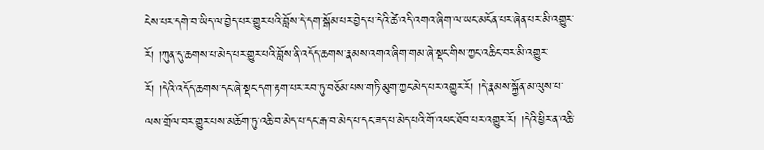ངེས་པར་དགེ་བ་ཡིད་ལ་བྱེད་པར་གྱུར་པའི་བློས་དེ་དག་སྒོམ་པར་བྱེད་པ་དེའི་ཚེ་འདི་འགའ་ཞིག་ལ་ཡང་མངོན་པར་ཞེན་པར་མི་འགྱུར་རོ། །ཀུན་དུ་ཆགས་པ་མེད་པར་གྱུར་པའི་བློས་ནི་འདོད་ཆགས་རྣམས་འགའ་ཞིག་གམ་ཞེ་སྡང་གིས་ཀྱང་འཆིང་བར་མི་འགྱུར་རོ། །དེའི་འདོད་ཆགས་དང་ཞེ་སྡང་དག་རྟག་པར་རབ་ཏུ་བཅོམ་པས་གཏི་མུག་ཀྱང་མེད་པར་འགྱུར་རོ། །དེ་རྣམས་སྐྱོན་མ་ལུས་པ་ལས་གྲོལ་བར་གྱུར་པས་མཆོག་ཏུ་འཆི་བ་མེད་པ་དང་རྒ་བ་མེད་པ་དང་ཟད་པ་མེད་པའི་གོ་འཕང་ཐོབ་པར་འགྱུར་རོ། །དེའི་ཕྱིར་ན་འཆི་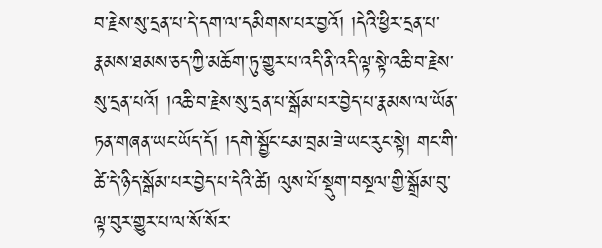བ་རྗེས་སུ་དྲན་པ་དེ་དག་ལ་དམིགས་པར་བྱའོ། །དེའི་ཕྱིར་དྲན་པ་རྣམས་ཐམས་ཅད་ཀྱི་མཆོག་ཏུ་གྱུར་པ་འདི་ནི་འདི་ལྟ་སྟེ་འཆི་བ་རྗེས་སུ་དྲན་པའོ། །འཆི་བ་རྗེས་སུ་དྲན་པ་སྒོམ་པར་བྱེད་པ་རྣམས་ལ་ཡོན་ཏན་གཞན་ཡང་ཡོད་དོ། །དགེ་སྦྱོང་ངམ་བྲམ་ཟེ་ཡང་རུང་སྟེ། གང་གི་ཚེ་དེ་ཉིད་སྒོམ་པར་བྱེད་པ་དེའི་ཚེ། ལུས་པོ་སྡུག་བསྔལ་གྱི་སྒྲོམ་བུ་ལྟ་བུར་གྱུར་པ་ལ་སོ་སོར་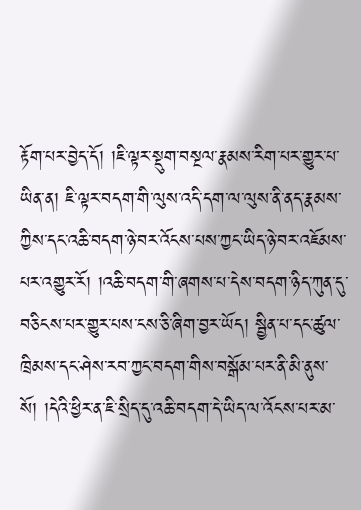རྟོག་པར་བྱེད་དོ། །ཇི་ལྟར་སྡུག་བསྔལ་རྣམས་རིག་པར་གྱུར་པ་ཡིན་ན། ཇི་ལྟར་བདག་གི་ལུས་འདི་དག་ལ་ལུས་ནི་ནད་རྣམས་ཀྱིས་དང་འཆི་བདག་ཉེ་བར་འོངས་པས་ཀྱང་ཡིད་ཉེ་བར་འཇོམས་པར་འགྱུར་རོ། །འཆི་བདག་གི་ཞགས་པ་དེས་བདག་ཉིད་ཀུན་དུ་བཅིངས་པར་གྱུར་པས་ངས་ཅི་ཞིག་བྱར་ཡོད། སྦྱིན་པ་དང་ཚུལ་ཁྲིམས་དང་ཤེས་རབ་ཀྱང་བདག་གིས་བསྒོམ་པར་ནི་མི་ནུས་སོ། །དེའི་ཕྱིར་ན་ཇི་སྲིད་དུ་འཆི་བདག་དེ་ཡིད་ལ་འོངས་པར་མ་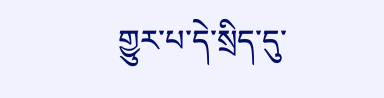གྱུར་པ་དེ་སྲིད་དུ་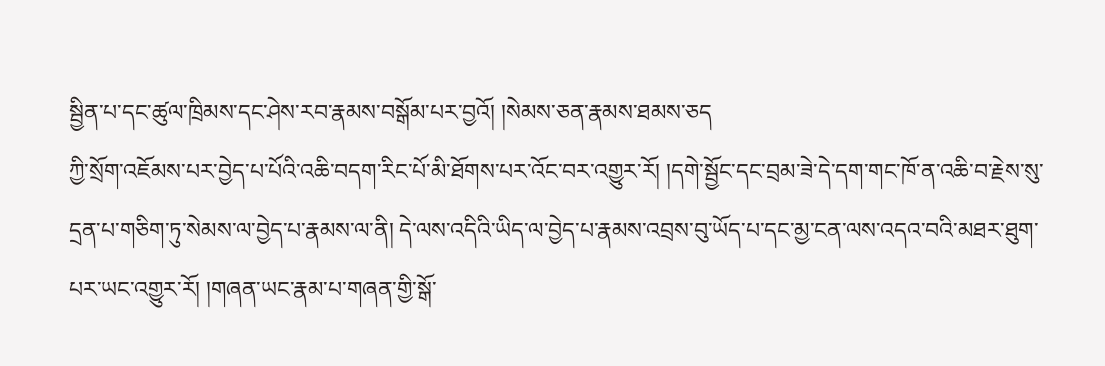སྦྱིན་པ་དང་ཚུལ་ཁྲིམས་དང་ཤེས་རབ་རྣམས་བསྒོམ་པར་བྱའོ། །སེམས་ཅན་རྣམས་ཐམས་ཅད
ཀྱི་སྲོག་འཇོམས་པར་བྱེད་པ་པོའི་འཆི་བདག་རིང་པོ་མི་ཐོགས་པར་འོང་བར་འགྱུར་རོ། །དགེ་སྦྱོང་དང་བྲམ་ཟེ་དེ་དག་གང་ཁོ་ན་འཆི་བ་རྗེས་སུ་དྲན་པ་གཅིག་ཏུ་སེམས་ལ་བྱེད་པ་རྣམས་ལ་ནི། དེ་ལས་འདིའི་ཡིད་ལ་བྱེད་པ་རྣམས་འབྲས་བུ་ཡོད་པ་དང་མྱ་ངན་ལས་འདའ་བའི་མཐར་ཐུག་པར་ཡང་འགྱུར་རོ། །གཞན་ཡང་རྣམ་པ་གཞན་གྱི་སྒོ་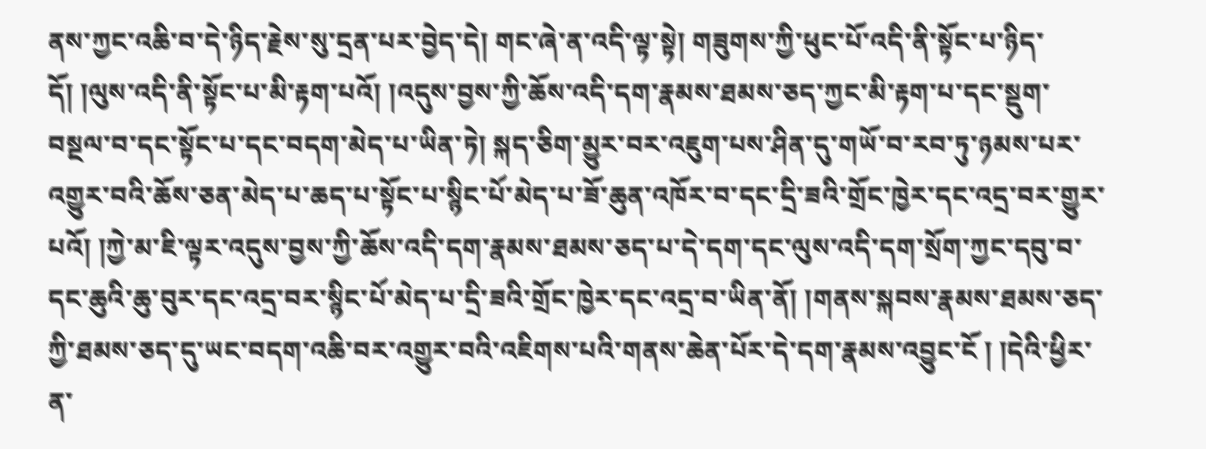ནས་ཀྱང་འཆི་བ་དེ་ཉིད་རྗེས་སུ་དྲན་པར་བྱེད་དེ། གང་ཞེ་ན་འདི་ལྟ་སྟེ། གཟུགས་ཀྱི་ཕུང་པོ་འདི་ནི་སྟོང་པ་ཉིད་དོ། །ལུས་འདི་ནི་སྟོང་པ་མི་རྟག་པའོ། །འདུས་བྱས་ཀྱི་ཆོས་འདི་དག་རྣམས་ཐམས་ཅད་ཀྱང་མི་རྟག་པ་དང་སྡུག་བསྔལ་བ་དང་སྟོང་པ་དང་བདག་མེད་པ་ཡིན་ཏེ། སྐད་ཅིག་མྱུར་བར་འཇུག་པས་ཤིན་དུ་གཡོ་བ་རབ་ཏུ་ཉམས་པར་འགྱུར་བའི་ཆོས་ཅན་མེད་པ་ཆད་པ་སྟོང་པ་སྙིང་པོ་མེད་པ་ཟོ་ཆུན་འཁོར་བ་དང་དྲི་ཟའི་གྲོང་ཁྱེར་དང་འདྲ་བར་གྱུར་པའོ། །ཀྱེ་མ་ཇི་ལྟར་འདུས་བྱས་ཀྱི་ཆོས་འདི་དག་རྣམས་ཐམས་ཅད་པ་དེ་དག་དང་ལུས་འདི་དག་སྲོག་ཀྱང་དབུ་བ་དང་ཆུའི་ཆུ་བུར་དང་འདྲ་བར་སྙིང་པོ་མེད་པ་དྲི་ཟའི་གྲོང་ཁྱེར་དང་འདྲ་བ་ཡིན་ནོ། །གནས་སྐབས་རྣམས་ཐམས་ཅད་ཀྱི་ཐམས་ཅད་དུ་ཡང་བདག་འཆི་བར་འགྱུར་བའི་འཇིགས་པའི་གནས་ཆེན་པོར་དེ་དག་རྣམས་འབྱུང་ངོ ། །དེའི་ཕྱིར་ན་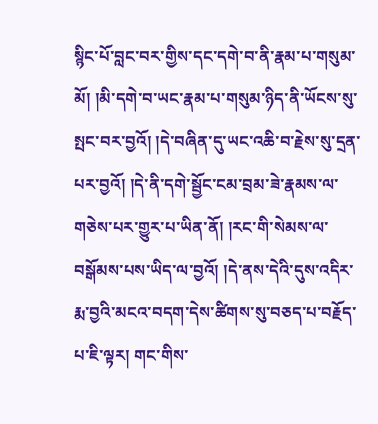སྙིང་པོ་བླང་བར་གྱིས་དང་དགེ་བ་ནི་རྣམ་པ་གསུམ་མོ། །མི་དགེ་བ་ཡང་རྣམ་པ་གསུམ་ཉིད་ནི་ཡོངས་སུ་སྤང་བར་བྱའོ། །དེ་བཞིན་དུ་ཡང་འཆི་བ་རྗེས་སུ་དྲན་པར་བྱའོ། །དེ་ནི་དགེ་སྦྱོང་ངམ་བྲམ་ཟེ་རྣམས་ལ་གཅེས་པར་གྱུར་པ་ཡིན་ནོ། །རང་གི་སེམས་ལ་བསྒོམས་པས་ཡིད་ལ་བྱའོ། །དེ་ནས་དེའི་དུས་འདིར་རྨ་བྱའི་མངའ་བདག་དེས་ཚིགས་སུ་བཅད་པ་བརྗོད་པ་ཇི་ལྟར། གང་གིས་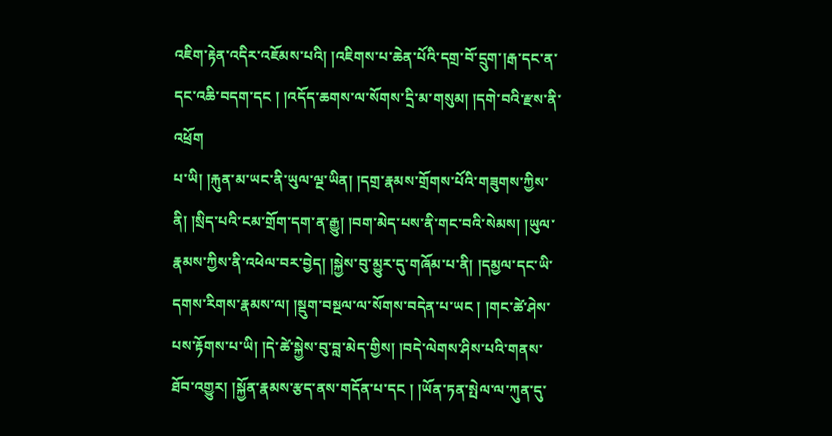འཇིག་རྟེན་འདིར་འཇོམས་པའི། །འཇིགས་པ་ཆེན་པོའི་དགྲ་བོ་དྲུག་།རྒ་དང་ན་དང་འཆི་བདག་དང ། །འདོད་ཆགས་ལ་སོགས་དྲི་མ་གསུམ། །དགེ་བའི་རྫས་ནི་འཕྲོག
པ་ཡི། །རྐུན་མ་ཡང་ནི་ཡུལ་ལྔ་ཡིན། །དགྲ་རྣམས་གྲོགས་པོའི་གཟུགས་ཀྱིས་ནི། །སྲིད་པའི་ངམ་གྲོག་དག་ན་རྒྱུ། །བག་མེད་པས་ནི་གང་བའི་སེམས། །ཡུལ་རྣམས་ཀྱིས་ནི་འཕེལ་བར་བྱེད། །སྐྱེས་བུ་མྱུར་དུ་གཞོམ་པ་ནི། །དམྱལ་དང་ཡི་དགས་རིགས་རྣམས་ལ། །སྡུག་བསྔལ་ལ་སོགས་བདེན་པ་ཡང ། །གང་ཚེ་ཤེས་པས་རྟོགས་པ་ཡི། །དེ་ཚེ་སྐྱེས་བུ་བླ་མེད་གྱིས། །བདེ་ལེགས་ཤིས་པའི་གནས་ཐོབ་འགྱུར། །སྐྱོན་རྣམས་རྩད་ནས་གདོན་པ་དང ། །ཡོན་ཏན་སྤེལ་ལ་ཀུན་དུ་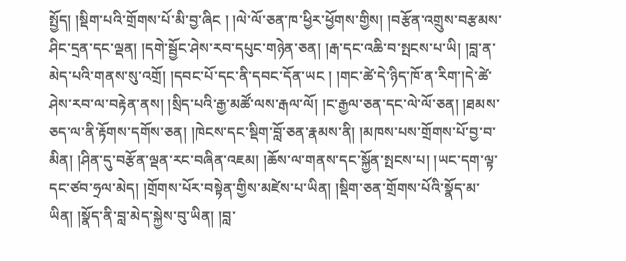སྤྱོད། །སྡིག་པའི་གྲོགས་པོ་མི་བྱ་ཞིང ། །ལེ་ལོ་ཅན་ཁ་ཕྱིར་ཕྱོགས་གྱིས། །བརྩོན་འགྲུས་བརྩམས་ཤིང་དྲན་དང་ལྡན། །དགེ་སྦྱོང་ཤེས་རབ་དཔུང་གཉེན་ཅན། །རྒ་དང་འཆི་བ་སྤངས་པ་ཡི། །བླ་ན་མེད་པའི་གནས་སུ་འགྲོ། །དབང་པོ་དང་ནི་དབང་དོན་ཡང ། །གང་ཚེ་དེ་ཉིད་ཁོ་ན་རིག་།དེ་ཚེ་ཤེས་རབ་ལ་བརྟེན་ནས། །སྲིད་པའི་རྒྱ་མཚོ་ལས་རྒལ་ལོ། །ང་རྒྱལ་ཅན་དང་ལེ་ལོ་ཅན། །ཐམས་ཅད་ལ་ནི་རྟོགས་དགོས་ཅན། །ཁེངས་དང་སྡིག་བློ་ཅན་རྣམས་ནི། །མཁས་པས་གྲོགས་པོ་བྱ་བ་མིན། །ཤིན་དུ་བརྩོན་ལྡན་རང་བཞིན་འཇམ། །ཆོས་ལ་གནས་དང་སྐྱོན་སྤངས་པ། །ཡང་དག་ལྟ་དང་ཙབ་ཧྲལ་མེད། །གྲོགས་པོར་བསྟེན་གྱིས་མཛེས་པ་ཡིན། །སྡིག་ཅན་གྲོགས་པོའི་སྣོད་མ་ཡིན། །སྣོད་ནི་བླ་མེད་སྐྱེས་བུ་ཡིན། །བླ་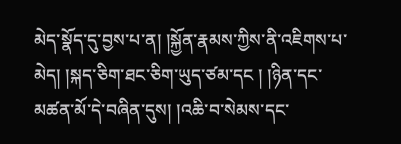མེད་སྣོད་དུ་བྱས་པ་ན། །སྐྱོན་རྣམས་ཀྱིས་ནི་འཇིགས་པ་མེད། །སྐད་ཅིག་ཐང་ཅིག་ཡུད་ཙམ་དང ། །ཉིན་དང་མཚན་མོ་དེ་བཞིན་དུས། །འཆི་བ་སེམས་དང་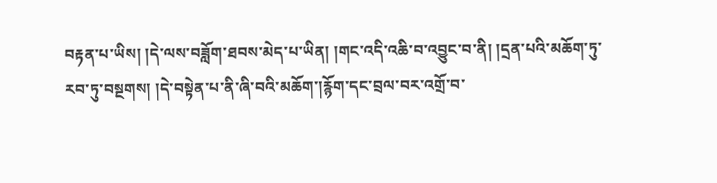བརྟན་པ་ཡིས། །དེ་ལས་བཟློག་ཐབས་མེད་པ་ཡིན། །གང་འདི་འཆི་བ་འབྱུང་བ་ནི། །དྲན་པའི་མཆོག་ཏུ་རབ་ཏུ་བསྔགས། །དེ་བསྟེན་པ་ནི་ཞི་བའི་མཆོག་།རྙོག་དང་བྲལ་བར་འགྲོ་བ་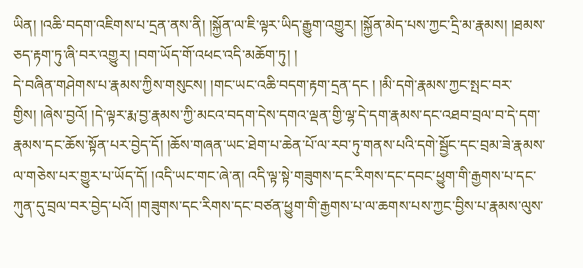ཡིན། །འཆི་བདག་འཇིགས་པ་དྲན་ནས་ནི། །སྐྱོན་ལ་ཇི་ལྟར་ཡིད་རྒྱུག་འགྱུར། །སྐྱོན་མེད་པས་ཀྱང་དྲི་མ་རྣམས། །ཐམས་ཅད་རྟག་ཏུ་ཞི་བར་འགྱུར། །བག་ཡོད་གོ་འཕང་འདི་མཆོག་ཏུ། །
དེ་བཞིན་གཤེགས་པ་རྣམས་ཀྱིས་གསུངས། །གང་ཡང་འཆི་བདག་རྟག་དྲན་དང ། །མི་དགེ་རྣམས་ཀྱང་སྤང་བར་གྱིས། །ཞེས་བྱའོ། །དེ་ལྟར་རྨ་བྱ་རྣམས་ཀྱི་མངའ་བདག་དེས་དགའ་ལྡན་གྱི་ལྷ་དེ་དག་རྣམས་དང་འཐབ་བྲལ་བ་དེ་དག་རྣམས་དང་ཆོས་སྟོན་པར་བྱེད་དོ། །ཆོས་གཞན་ཡང་ཐེག་པ་ཆེན་པོ་ལ་རབ་ཏུ་གནས་པའི་དགེ་སྦྱོང་དང་བྲམ་ཟེ་རྣམས་ལ་གཅེས་པར་གྱུར་པ་ཡོད་དོ། །འདི་ཡང་གང་ཞེ་ན། འདི་ལྟ་སྟེ་གཟུགས་དང་རིགས་དང་དབང་ཕྱུག་གི་རྒྱགས་པ་དང་ཀུན་དུ་བྲལ་བར་བྱེད་པའོ། །གཟུགས་དང་རིགས་དང་བཙན་ཕྱུག་གི་རྒྱགས་པ་ལ་ཆགས་པས་ཀྱང་བྱིས་པ་རྣམས་ལུས་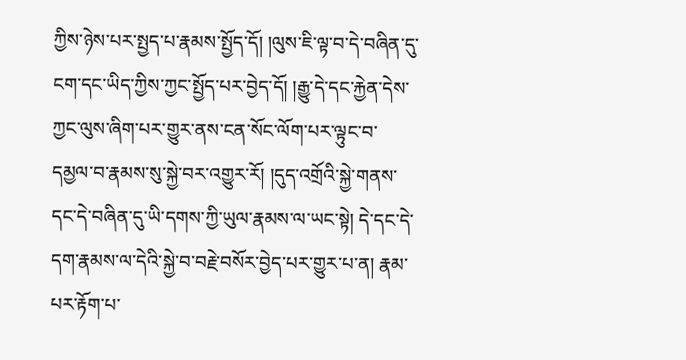ཀྱིས་ཉེས་པར་སྤྱད་པ་རྣམས་སྤྱོད་དོ། །ལུས་ཇི་ལྟ་བ་དེ་བཞིན་དུ་ངག་དང་ཡིད་ཀྱིས་ཀྱང་སྤྱོད་པར་བྱེད་དོ། །རྒྱུ་དེ་དང་རྐྱེན་དེས་ཀྱང་ལུས་ཞིག་པར་གྱུར་ནས་ངན་སོང་ལོག་པར་ལྟུང་བ་དམྱལ་བ་རྣམས་སུ་སྐྱེ་བར་འགྱུར་རོ། །དུད་འགྲོའི་སྐྱེ་གནས་དང་དེ་བཞིན་དུ་ཡི་དགས་ཀྱི་ཡུལ་རྣམས་ལ་ཡང་སྟེ། དེ་དང་དེ་དག་རྣམས་ལ་དེའི་སྐྱེ་བ་བརྗེ་བསོར་བྱེད་པར་གྱུར་པ་ན། རྣམ་པར་རྟོག་པ་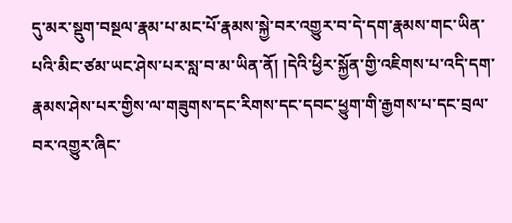དུ་མར་སྡུག་བསྔལ་རྣམ་པ་མང་པོ་རྣམས་སྐྱེ་བར་འགྱུར་བ་དེ་དག་རྣམས་གང་ཡིན་པའི་མིང་ཙམ་ཡང་ཤེས་པར་སླ་བ་མ་ཡིན་ནོ། །དེའི་ཕྱིར་སྐྱོན་གྱི་འཇིགས་པ་འདི་དག་རྣམས་ཤེས་པར་གྱིས་ལ་གཟུགས་དང་རིགས་དང་དབང་ཕྱུག་གི་རྒྱགས་པ་དང་བྲལ་བར་འགྱུར་ཞིང་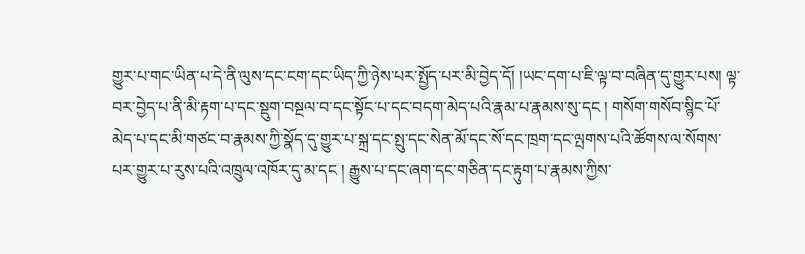གྱུར་པ་གང་ཡིན་པ་དེ་ནི་ལུས་དང་ངག་དང་ཡིད་ཀྱི་ཉེས་པར་སྤྱོད་པར་མི་བྱེད་དོ། །ཡང་དག་པ་ཇི་ལྟ་བ་བཞིན་དུ་གྱུར་པས། ལྟ་བར་བྱེད་པ་ནི་མི་རྟག་པ་དང་སྡུག་བསྔལ་བ་དང་སྟོང་པ་དང་བདག་མེད་པའི་རྣམ་པ་རྣམས་སུ་དང ། གསོག་གསོབ་སྙིང་པོ་མེད་པ་དང་མི་གཙང་བ་རྣམས་ཀྱི་སྣོད་དུ་གྱུར་པ་སྐྲ་དང་སྤུ་དང་སེན་མོ་དང་སོ་དང་ཁྲག་དང་ལྤགས་པའི་ཚོགས་ལ་སོགས་པར་གྱུར་པ་རུས་པའི་འཁྲུལ་འཁོར་དུ་མ་དང ། རྒྱུས་པ་དང་ཞག་དང་གཅིན་དང་རྟུག་པ་རྣམས་ཀྱིས་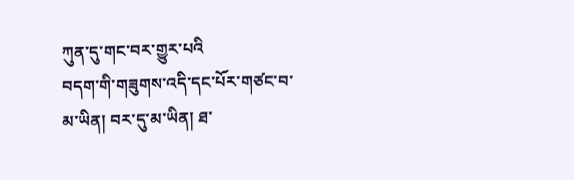ཀུན་དུ་གང་བར་གྱུར་པའི
བདག་གི་གཟུགས་འདི་དང་པོར་གཙང་བ་མ་ཡིན། བར་དུ་མ་ཡིན། ཐ་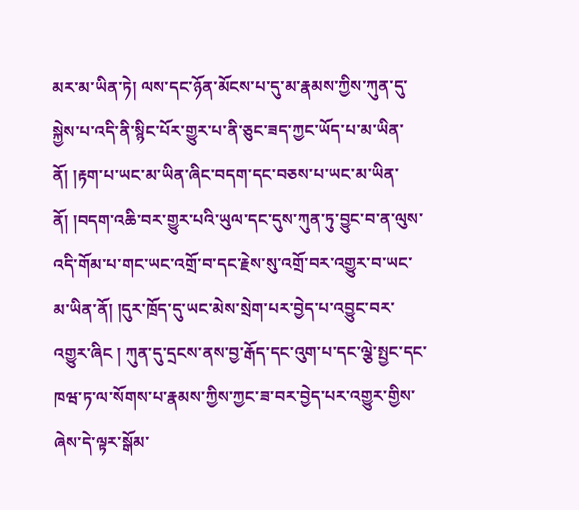མར་མ་ཡིན་ཏེ། ལས་དང་ཉོན་མོངས་པ་དུ་མ་རྣམས་ཀྱིས་ཀུན་དུ་སྐྱེས་པ་འདི་ནི་སྙིང་པོར་གྱུར་པ་ནི་ཅུང་ཟད་ཀྱང་ཡོད་པ་མ་ཡིན་ནོ། །རྟག་པ་ཡང་མ་ཡིན་ཞིང་བདག་དང་བཅས་པ་ཡང་མ་ཡིན་ནོ། །བདག་འཆི་བར་གྱུར་པའི་ཡུལ་དང་དུས་ཀུན་ཏུ་བྱུང་བ་ན་ལུས་འདི་གོམ་པ་གང་ཡང་འགྲོ་བ་དང་རྗེས་སུ་འགྲོ་བར་འགྱུར་བ་ཡང་མ་ཡིན་ནོ། །དུར་ཁྲོད་དུ་ཡང་མེས་སྲེག་པར་བྱེད་པ་འབྱུང་བར་འགྱུར་ཞིང ། ཀུན་དུ་དྲངས་ནས་བྱ་རྒོད་དང་འུག་པ་དང་ལྕེ་སྤྱང་དང་ཁཝ་ཏ་ལ་སོགས་པ་རྣམས་ཀྱིས་ཀྱང་ཟ་བར་བྱེད་པར་འགྱུར་གྱིས་ཞེས་དེ་ལྟར་སྒོམ་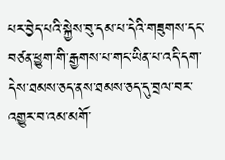པར་བྱེད་པའི་སྐྱེས་བུ་དམ་པ་དེའི་གཟུགས་དང་བཙན་ཕྱུག་གི་རྒྱགས་པ་གང་ཡིན་པ་འདི་དག་དེས་ཐམས་ཅད་ནས་ཐམས་ཅད་དུ་བྲལ་བར་འགྱུར་བ་འམ་མགོ་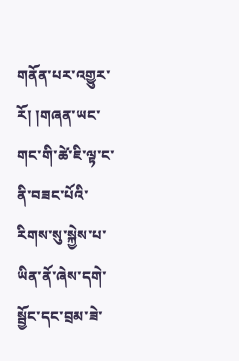གནོན་པར་འགྱུར་རོ། །གཞན་ཡང་གང་གི་ཚེ་ཇི་ལྟ་ང་ནི་བཟང་པོའི་རིགས་སུ་སྐྱེས་པ་ཡིན་ནོ་ཞེས་དགེ་སྦྱོང་དང་བྲམ་ཟེ་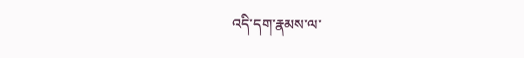འདི་དག་རྣམས་ལ་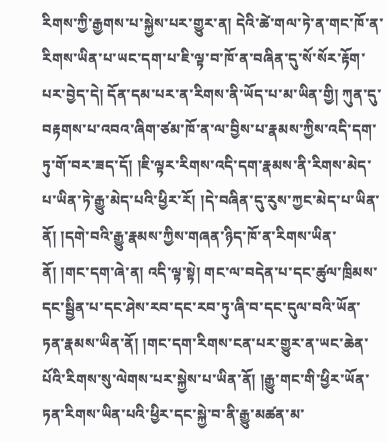རིགས་ཀྱི་རྒྱགས་པ་སྐྱེས་པར་གྱུར་ན། དེའི་ཚེ་གལ་ཏེ་ན་གང་ཁོ་ན་རིགས་ཡིན་པ་ཡང་དག་པ་ཇི་ལྟ་བ་ཁོ་ན་བཞིན་དུ་སོ་སོར་རྟོག་པར་བྱེད་དེ། དོན་དམ་པར་ན་རིགས་ནི་ཡོད་པ་མ་ཡིན་གྱི། ཀུན་དུ་བརྟགས་པ་འབའ་ཞིག་ཙམ་ཁོ་ན་ལ་བྱིས་པ་རྣམས་ཀྱིས་འདི་དག་ཏུ་གོ་བར་ཟད་དོ། །ཇི་ལྟར་རིགས་འདི་དག་རྣམས་ནི་རིགས་མེད་པ་ཡིན་ཏེ་རྒྱུ་མེད་པའི་ཕྱིར་རོ། །དེ་བཞིན་དུ་རུས་ཀྱང་མེད་པ་ཡིན་ནོ། །དགེ་བའི་རྒྱུ་རྣམས་ཀྱིས་གཞན་ཉིད་ཁོ་ན་རིགས་ཡིན་ནོ། །གང་དག་ཞེ་ན། འདི་ལྟ་སྟེ། གང་ལ་བདེན་པ་དང་ཚུལ་ཁྲིམས་དང་སྦྱིན་པ་དང་ཤེས་རབ་དང་རབ་ཏུ་ཞི་བ་དང་དུལ་བའི་ཡོན་ཏན་རྣམས་ཡིན་ནོ། །གང་དག་རིགས་ངན་པར་གྱུར་ན་ཡང་ཆེན་པོའི་རིགས་སུ་ལེགས་པར་སྐྱེས་པ་ཡིན་ནོ། །རྒྱུ་གང་གི་ཕྱིར་ཡོན་ཏན་རིགས་ཡིན་པའི་ཕྱིར་དང་སྐྱེ་བ་ནི་རྒྱུ་མཚན་མ་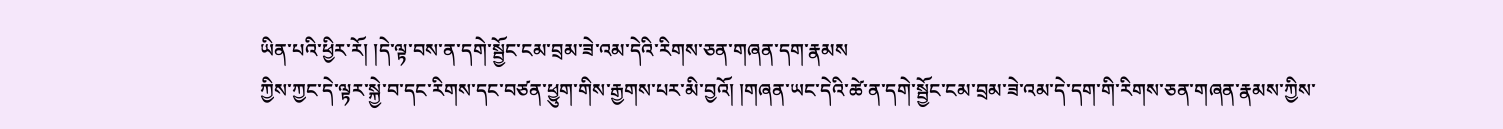ཡིན་པའི་ཕྱིར་རོ། །དེ་ལྟ་བས་ན་དགེ་སྦྱོང་ངམ་བྲམ་ཟེ་འམ་དེའི་རིགས་ཅན་གཞན་དག་རྣམས
ཀྱིས་ཀྱང་དེ་ལྟར་སྐྱེ་བ་དང་རིགས་དང་བཙན་ཕྱུག་གིས་རྒྱགས་པར་མི་བྱའོ། །གཞན་ཡང་དེའི་ཚེ་ན་དགེ་སྦྱོང་ངམ་བྲམ་ཟེ་འམ་དེ་དག་གི་རིགས་ཅན་གཞན་རྣམས་ཀྱིས་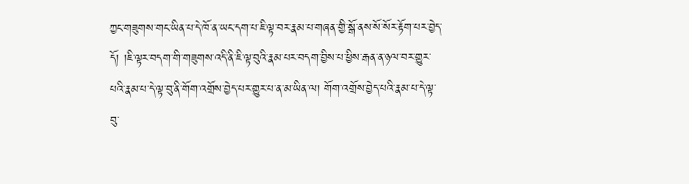ཀྱང་གཟུགས་གང་ཡིན་པ་དེ་ཁོ་ན་ཡང་དག་པ་ཇི་ལྟ་བར་རྣམ་པ་གཞན་གྱི་སྒོ་ནས་སོ་སོར་རྟོག་པར་བྱེད་དོ། །ཇི་ལྟར་བདག་གི་གཟུགས་འདི་ནི་ཇི་ལྟ་བུའི་རྣམ་པར་བདག་བྱིས་པ་ཕྱིས་རྒན་ན་ཉལ་བར་གྱུར་པའི་རྣམ་པ་དེ་ལྟ་བུ་ནི་གོག་འགྲོས་བྱེད་པར་གྱུར་པ་ན་མ་ཡིན་ལ། གོག་འགྲོས་བྱེད་པའི་རྣམ་པ་དེ་ལྟ་བུ་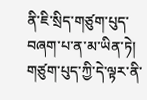ནི་ཇི་སྲིད་གཙུག་པུད་བཞག་པ་ན་མ་ཡིན་ཏེ། གཙུག་པུད་ཀྱི་དེ་ལྟར་ནི་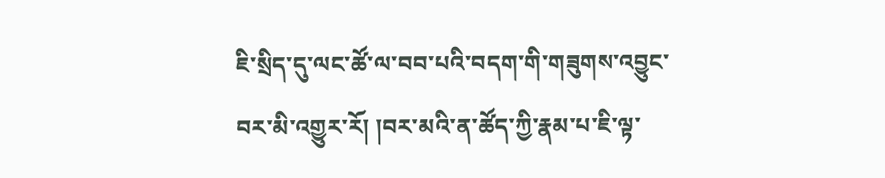ཇི་སྲིད་དུ་ལང་ཚོ་ལ་བབ་པའི་བདག་གི་གཟུགས་འབྱུང་བར་མི་འགྱུར་རོ། །བར་མའི་ན་ཚོད་ཀྱི་རྣམ་པ་ཇི་ལྟ་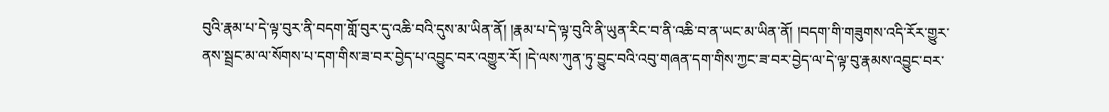བུའི་རྣམ་པ་དེ་ལྟ་བུར་ནི་བདག་གློ་བུར་དུ་འཆི་བའི་དུས་མ་ཡིན་ནོ། །རྣམ་པ་དེ་ལྟ་བུའི་ནི་ཡུན་རིང་བ་ནི་འཆི་བ་ན་ཡང་མ་ཡིན་ནོ། །བདག་གི་གཟུགས་འདི་རོར་གྱུར་ནས་སྦྲང་མ་ལ་སོགས་པ་དག་གིས་ཟ་བར་བྱེད་པ་འབྱུང་བར་འགྱུར་རོ། །དེ་ལས་ཀུན་ཏུ་བྱུང་བའི་འབུ་གཞན་དག་གིས་ཀྱང་ཟ་བར་བྱེད་ལ་དེ་ལྟ་བུ་རྣམས་འབྱུང་བར་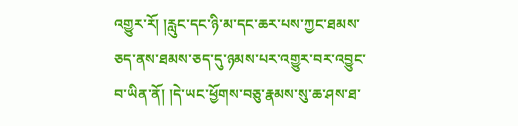འགྱུར་རོ། །རླུང་དང་ཉི་མ་དང་ཆར་པས་ཀྱང་ཐམས་ཅད་ནས་ཐམས་ཅད་དུ་ཉམས་པར་འགྱུར་བར་འབྱུང་བ་ཡིན་ནོ། །དེ་ཡང་ཕྱོགས་བཅུ་རྣམས་སུ་ཆ་ཤས་ཐ་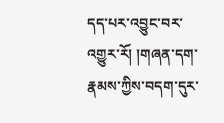དད་པར་འབྱུང་བར་འགྱུར་རོ། །གཞན་དག་རྣམས་ཀྱིས་བདག་དུར་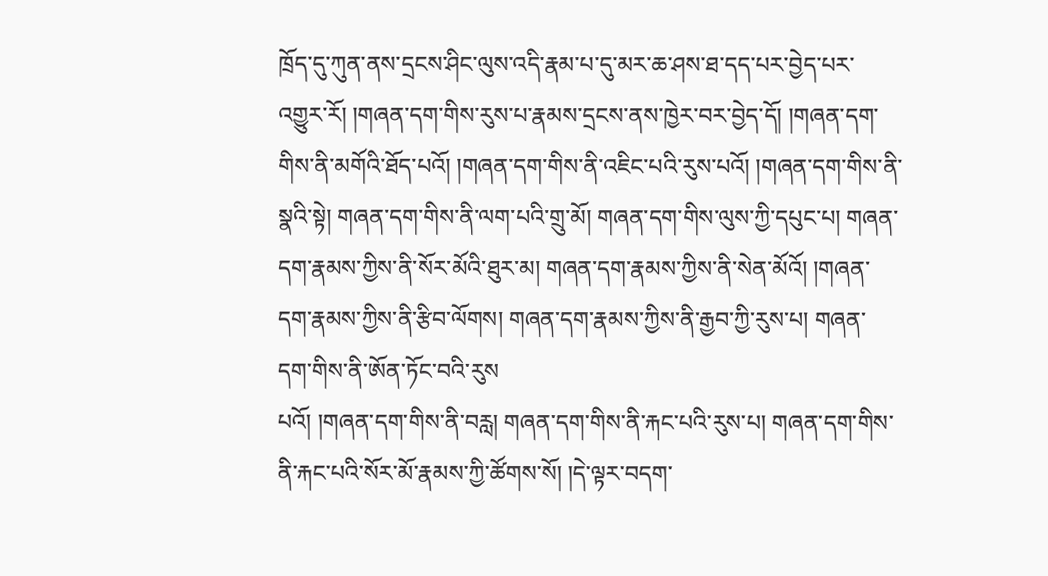ཁྲོད་དུ་ཀུན་ནས་དྲངས་ཤིང་ལུས་འདི་རྣམ་པ་དུ་མར་ཆ་ཤས་ཐ་དད་པར་བྱེད་པར་འགྱུར་རོ། །གཞན་དག་གིས་རུས་པ་རྣམས་དྲངས་ནས་ཁྱེར་བར་བྱེད་དོ། །གཞན་དག་གིས་ནི་མགོའི་ཐོད་པའོ། །གཞན་དག་གིས་ནི་འཇིང་པའི་རུས་པའོ། །གཞན་དག་གིས་ནི་སྣའི་སྟེ། གཞན་དག་གིས་ནི་ལག་པའི་གྲུ་མོ། གཞན་དག་གིས་ལུས་ཀྱི་དཔུང་པ། གཞན་དག་རྣམས་ཀྱིས་ནི་སོར་མོའི་ཐུར་མ། གཞན་དག་རྣམས་ཀྱིས་ནི་སེན་མོའོ། །གཞན་དག་རྣམས་ཀྱིས་ནི་རྩིབ་ལོགས། གཞན་དག་རྣམས་ཀྱིས་ནི་རྒྱབ་ཀྱི་རུས་པ། གཞན་དག་གིས་ནི་ཨོན་ཏོང་བའི་རུས
པའོ། །གཞན་དག་གིས་ནི་བརླ། གཞན་དག་གིས་ནི་རྐང་པའི་རུས་པ། གཞན་དག་གིས་ནི་རྐང་པའི་སོར་མོ་རྣམས་ཀྱི་ཚོགས་སོ། །དེ་ལྟར་བདག་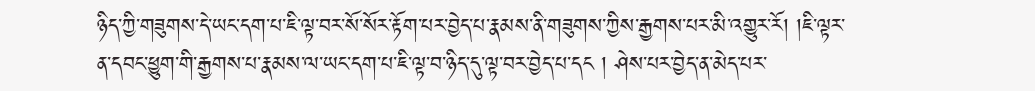ཉིད་ཀྱི་གཟུགས་དེ་ཡང་དག་པ་ཇི་ལྟ་བར་སོ་སོར་རྟོག་པར་བྱེད་པ་རྣམས་ནི་གཟུགས་ཀྱིས་རྒྱགས་པར་མི་འགྱུར་རོ། །ཇི་ལྟར་ན་དབང་ཕྱུག་གི་རྒྱགས་པ་རྣམས་ལ་ཡང་དག་པ་ཇི་ལྟ་བ་ཉིད་དུ་ལྟ་བར་བྱེད་པ་དང ། ཤེས་པར་བྱེད་ན་མེད་པར་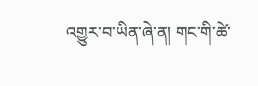འགྱུར་བ་ཡིན་ཞེ་ན། གང་གི་ཚེ་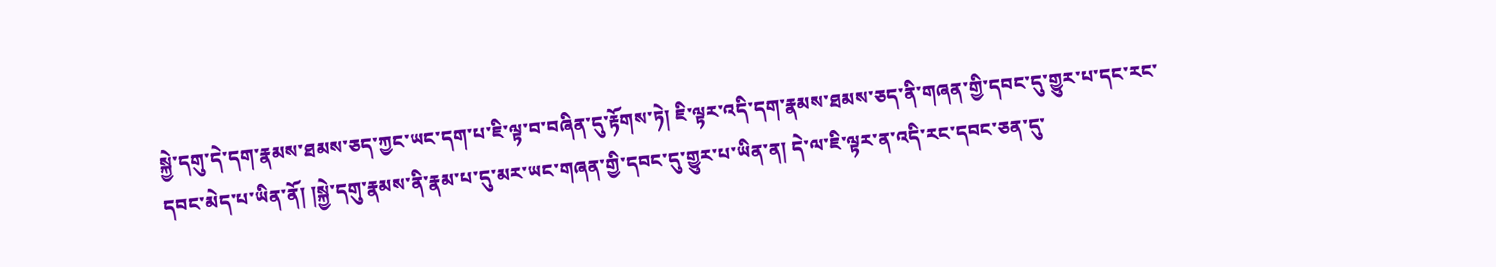སྐྱེ་དགུ་དེ་དག་རྣམས་ཐམས་ཅད་ཀྱང་ཡང་དག་པ་ཇི་ལྟ་བ་བཞིན་དུ་རྟོགས་ཏེ། ཇི་ལྟར་འདི་དག་རྣམས་ཐམས་ཅད་ནི་གཞན་གྱི་དབང་དུ་གྱུར་པ་དང་རང་དབང་མེད་པ་ཡིན་ནོ། །སྐྱེ་དགུ་རྣམས་ནི་རྣམ་པ་དུ་མར་ཡང་གཞན་གྱི་དབང་དུ་གྱུར་པ་ཡིན་ན། དེ་ལ་ཇི་ལྟར་ན་འདི་རང་དབང་ཅན་དུ་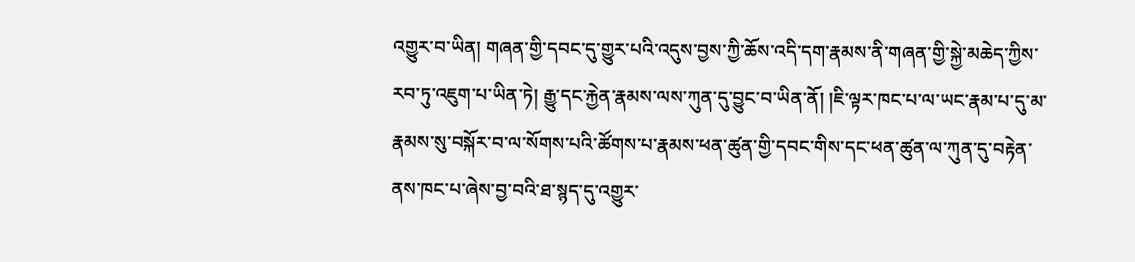འགྱུར་བ་ཡིན། གཞན་གྱི་དབང་དུ་གྱུར་པའི་འདུས་བྱས་ཀྱི་ཆོས་འདི་དག་རྣམས་ནི་གཞན་གྱི་སྐྱེ་མཆེད་ཀྱིས་རབ་ཏུ་འཇུག་པ་ཡིན་ཏེ། རྒྱུ་དང་རྐྱེན་རྣམས་ལས་ཀུན་དུ་བྱུང་བ་ཡིན་ནོ། །ཇི་ལྟར་ཁང་པ་ལ་ཡང་རྣམ་པ་དུ་མ་རྣམས་སུ་བསྐོར་བ་ལ་སོགས་པའི་ཚོགས་པ་རྣམས་ཕན་ཚུན་གྱི་དབང་གིས་དང་ཕན་ཚུན་ལ་ཀུན་དུ་བརྟེན་ནས་ཁང་པ་ཞེས་བྱ་བའི་ཐ་སྙད་དུ་འགྱུར་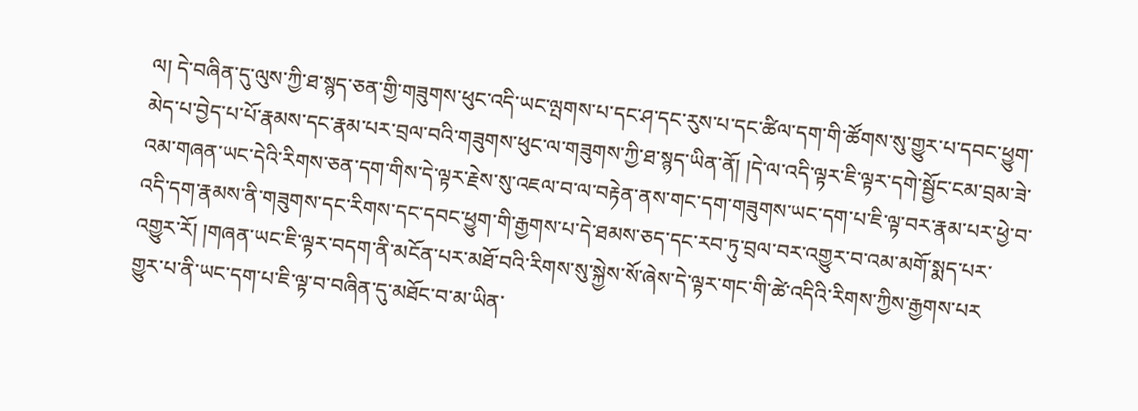ལ། དེ་བཞིན་དུ་ལུས་ཀྱི་ཐ་སྙད་ཅན་གྱི་གཟུགས་ཕུང་འདི་ཡང་ལྤགས་པ་དང་ཤ་དང་རུས་པ་དང་ཚིལ་དག་གི་ཚོགས་སུ་གྱུར་པ་དབང་ཕྱུག་མེད་པ་བྱེད་པ་པོ་རྣམས་དང་རྣམ་པར་བྲལ་བའི་གཟུགས་ཕུང་ལ་གཟུགས་ཀྱི་ཐ་སྙད་ཡིན་ནོ། །དེ་ལ་འདི་ལྟར་ཇི་ལྟར་དགེ་སྦྱོང་ངམ་བྲམ་ཟེ་འམ་གཞན་ཡང་དེའི་རིགས་ཅན་དག་གིས་དེ་ལྟར་རྗེས་སུ་འཇལ་བ་ལ་བརྟེན་ནས་གང་དག་གཟུགས་ཡང་དག་པ་ཇི་ལྟ་བར་རྣམ་པར་ཕྱེ་བ་འདི་དག་རྣམས་ནི་གཟུགས་དང་རིགས་དང་དབང་ཕྱུག་གི་རྒྱགས་པ་དེ་ཐམས་ཅད་དང་རབ་ཏུ་བྲལ་བར་འགྱུར་བ་འམ་མགོ་སྨད་པར་འགྱུར་རོ། །གཞན་ཡང་ཇི་ལྟར་བདག་ནི་མངོན་པར་མཐོ་བའི་རིགས་སུ་སྐྱེས་སོ་ཞེས་དེ་ལྟར་གང་གི་ཚེ་འདིའི་རིགས་ཀྱིས་རྒྱགས་པར
གྱུར་པ་ནི་ཡང་དག་པ་ཇི་ལྟ་བ་བཞིན་དུ་མཐོང་བ་མ་ཡིན་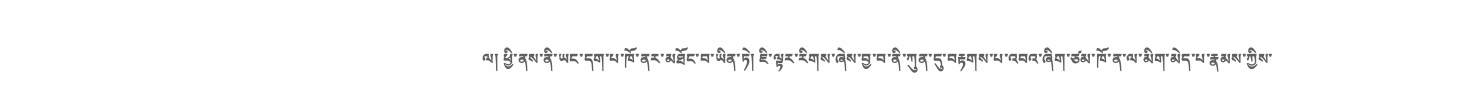ལ། ཕྱི་ནས་ནི་ཡང་དག་པ་ཁོ་ནར་མཐོང་བ་ཡིན་ཏེ། ཇི་ལྟར་རིགས་ཞེས་བྱ་བ་ནི་ཀུན་དུ་བརྟགས་པ་འབའ་ཞིག་ཙམ་ཁོ་ན་ལ་མིག་མེད་པ་རྣམས་ཀྱིས་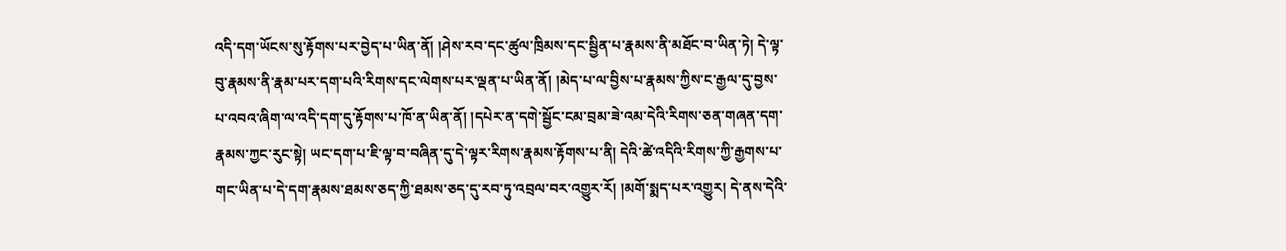འདི་དག་ཡོངས་སུ་རྟོགས་པར་བྱེད་པ་ཡིན་ནོ། །ཤེས་རབ་དང་ཚུལ་ཁྲིམས་དང་སྦྱིན་པ་རྣམས་ནི་མཐོང་བ་ཡིན་ཏེ། དེ་ལྟ་བུ་རྣམས་ནི་རྣམ་པར་དག་པའི་རིགས་དང་ལེགས་པར་ལྡན་པ་ཡིན་ནོ། །མེད་པ་ལ་བྱིས་པ་རྣམས་ཀྱིས་ང་རྒྱལ་དུ་བྱས་པ་འབའ་ཞིག་ལ་འདི་དག་དུ་རྟོགས་པ་ཁོ་ན་ཡིན་ནོ། །དཔེར་ན་དགེ་སྦྱོང་ངམ་བྲམ་ཟེ་འམ་དེའི་རིགས་ཅན་གཞན་དག་རྣམས་ཀྱང་རུང་སྟེ། ཡང་དག་པ་ཇི་ལྟ་བ་བཞིན་དུ་དེ་ལྟར་རིགས་རྣམས་རྟོགས་པ་ནི། དེའི་ཚེ་འདིའི་རིགས་ཀྱི་རྒྱགས་པ་གང་ཡིན་པ་དེ་དག་རྣམས་ཐམས་ཅད་ཀྱི་ཐམས་ཅད་དུ་རབ་ཏུ་འབྲལ་བར་འགྱུར་རོ། །མགོ་སྨད་པར་འགྱུར། དེ་ནས་དེའི་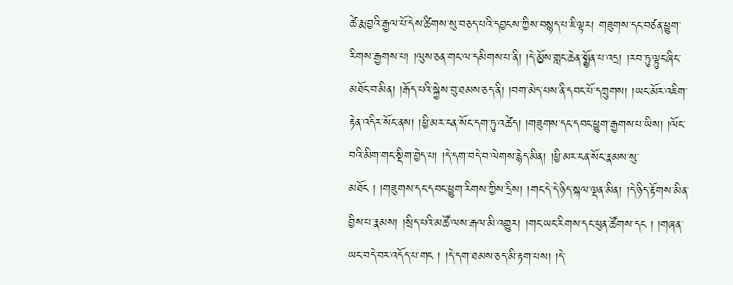ཚེ་རྨ་བྱའི་རྒྱལ་པོ་དེས་ཚིགས་སུ་བཅད་པའི་དབྱངས་ཀྱིས་བསྙད་པ་ཇི་ལྟར། གཟུགས་དང་བཙན་ཕྱུག་རིགས་རྒྱགས་པ། །ལུས་ཅན་གང་ལ་དམིགས་པ་ནི། །དེ་མྱོས་གླང་ཆེན་སྨྱོན་པ་འདྲ། །རབ་ཏུ་ལྟུང་ཞིང་མཐོང་བ་མིན། །རྒོད་པའི་སྐྱེས་བུ་ཐམས་ཅད་ནི། །བག་མེད་པས་ནི་དབང་པོ་དཀྲུགས། །ཡང་མོར་འཇིག་རྟེན་འདིར་སོང་ནས། །ཕྱི་མར་ངན་སོང་དག་ཏུ་འཚེད། །གཟུགས་དང་དབང་ཕྱུག་རྒྱགས་པ་ཡིས། །ལོང་བའི་མིག་གང་སྡིག་བྱེད་པ། །དེ་དག་བདེ་བ་ལེགས་རྙེད་མིན། །ཕྱི་མར་ངན་སོང་རྣམས་སུ་མཐོང ། །གཟུགས་དང་དབང་ཕྱུག་རིགས་ཀྱིས་དྲིས། །གང་དེ་དེ་ཉིད་སྐལ་ལྡན་མིན། །དེ་ཉིད་རྟོགས་མིན་བྱིས་པ་རྣམས། །སྲིད་པའི་མཚོ་ལས་རྒལ་མི་འགྱུར། །གང་ཡང་རིགས་དང་ཕུན་ཚོགས་དང ། །གཞན་ཡང་བདེ་བར་འདོད་པ་གང ། །དེ་དག་ཐམས་ཅད་མི་རྟག་པས། །དེ་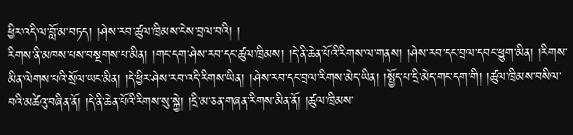ཕྱིར་འདི་ལ་བློ་མ་བཏད། །ཤེས་རབ་ཚུལ་ཁྲིམས་ངེས་བྲལ་བའི། །
རིགས་ནི་མཁས་པས་བསྔགས་པ་མིན། །གང་དག་ཤེས་རབ་དང་ཚུལ་ཁྲིམས། །དེ་ནི་ཆེན་པོའི་རིགས་ལ་གནས། །ཤེས་རབ་དང་བྲལ་དབང་ཕྱུག་མིན། །རིགས་མིན་ལེགས་པའི་སྲོལ་ཡང་མིན། །དེ་ཕྱིར་ཤེས་རབ་འདི་རིགས་ཡིན། །ཤེས་རབ་དང་བྲལ་རིགས་མེད་ཡིན། །སྤྱོད་པ་དྲི་མེད་གང་དག་གི། །ཚུལ་ཁྲིམས་བསིལ་བའི་མཚེའུ་བཞིན་ནོ། །དེ་ནི་ཆེན་པོའི་རིགས་སུ་སྐྱེ། །དྲི་མ་ཅན་གཞན་རིགས་མིན་ནོ། །ཚུལ་ཁྲིམས་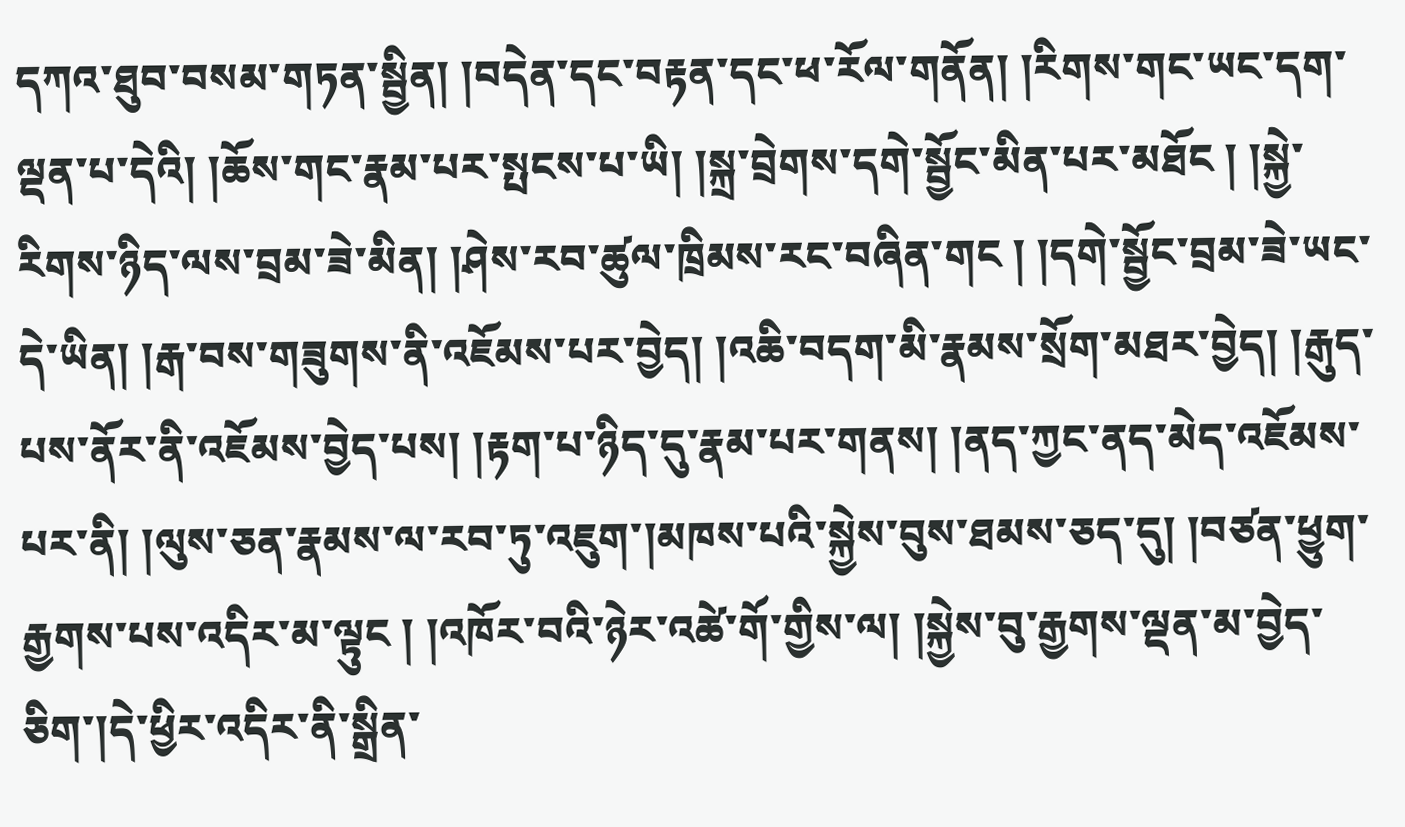དཀའ་ཐུབ་བསམ་གཏན་སྦྱིན། །བདེན་དང་བརྟན་དང་ཕ་རོལ་གནོན། །རིགས་གང་ཡང་དག་ལྡན་པ་དེའི། །ཆོས་གང་རྣམ་པར་སྤངས་པ་ཡི། །སྐྲ་བྲེགས་དགེ་སྦྱོང་མིན་པར་མཐོང ། །སྐྱེ་རིགས་ཉིད་ལས་བྲམ་ཟེ་མིན། །ཤེས་རབ་ཚུལ་ཁྲིམས་རང་བཞིན་གང ། །དགེ་སྦྱོང་བྲམ་ཟེ་ཡང་དེ་ཡིན། །རྒ་བས་གཟུགས་ནི་འཇོམས་པར་བྱེད། །འཆི་བདག་མི་རྣམས་སྲོག་མཐར་བྱེད། །རྒུད་པས་ནོར་ནི་འཇོམས་བྱེད་པས། །རྟག་པ་ཉིད་དུ་རྣམ་པར་གནས། །ནད་ཀྱང་ནད་མེད་འཇོམས་པར་ནི། །ལུས་ཅན་རྣམས་ལ་རབ་ཏུ་འཇུག་།མཁས་པའི་སྐྱེས་བུས་ཐམས་ཅད་དུ། །བཙན་ཕྱུག་རྒྱགས་པས་འདིར་མ་ལྟུང ། །འཁོར་བའི་ཉེར་འཚེ་གོ་གྱིས་ལ། །སྐྱེས་བུ་རྒྱགས་ལྡན་མ་བྱེད་ཅིག་།དེ་ཕྱིར་འདིར་ནི་སྒྲིན་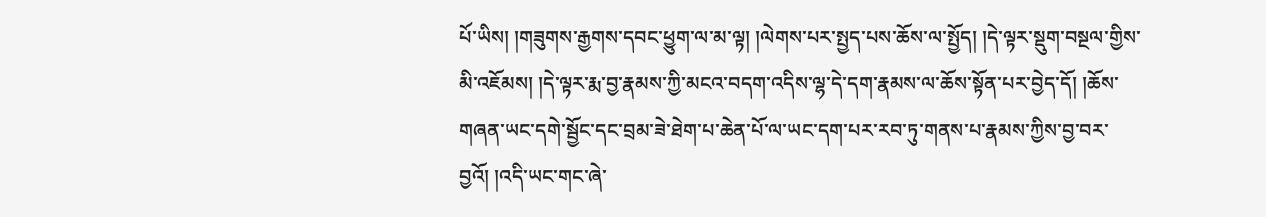པོ་ཡིས། །གཟུགས་རྒྱགས་དབང་ཕྱུག་ལ་མ་ལྟ། །ལེགས་པར་སྤྱད་པས་ཆོས་ལ་སྤྱོད། །དེ་ལྟར་སྡུག་བསྔལ་གྱིས་མི་འཇོམས། །དེ་ལྟར་རྨ་བྱ་རྣམས་ཀྱི་མངའ་བདག་འདིས་ལྷ་དེ་དག་རྣམས་ལ་ཆོས་སྟོན་པར་བྱེད་དོ། །ཆོས་གཞན་ཡང་དགེ་སྦྱོང་དང་བྲམ་ཟེ་ཐེག་པ་ཆེན་པོ་ལ་ཡང་དག་པར་རབ་ཏུ་གནས་པ་རྣམས་ཀྱིས་བྱ་བར་བྱའོ། །འདི་ཡང་གང་ཞེ་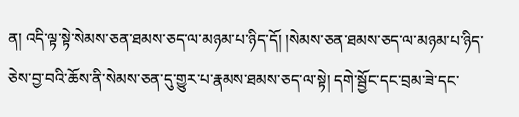ན། འདི་ལྟ་སྟེ་སེམས་ཅན་ཐམས་ཅད་ལ་མཉམ་པ་ཉིད་དོ། །སེམས་ཅན་ཐམས་ཅད་ལ་མཉམ་པ་ཉིད་ཅེས་བྱ་བའི་ཆོས་ནི་སེམས་ཅན་དུ་གྱུར་པ་རྣམས་ཐམས་ཅད་ལ་སྟེ། དགེ་སྦྱོང་དང་བྲམ་ཟེ་དང་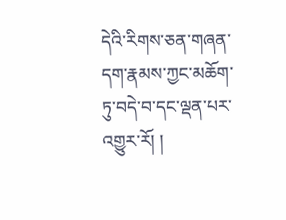དེའི་རིགས་ཅན་གཞན་དག་རྣམས་ཀྱང་མཆོག་ཏུ་བདེ་བ་དང་ལྡན་པར་འགྱུར་རོ། །